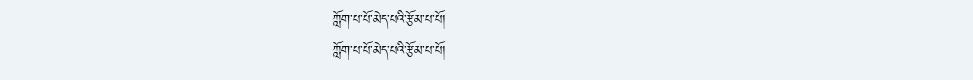ཀློག་པ་པོ་མེད་པའི་རྩོམ་པ་པོ།
ཀློག་པ་པོ་མེད་པའི་རྩོམ་པ་པོ།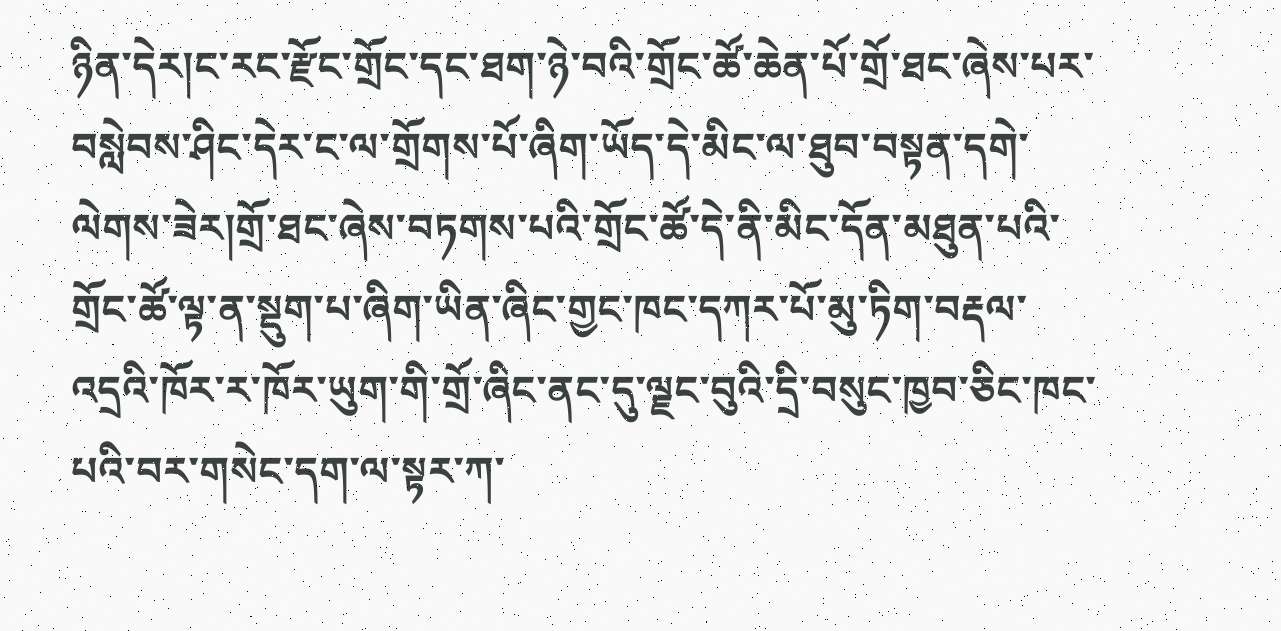ཉིན་དེར།ང་རང་རྫོང་གྲོང་དང་ཐག་ཉེ་བའི་གྲོང་ཚོ་ཆེན་པོ་གྲོ་ཐང་ཞེས་པར་བསླེབས་ཤིང་དེར་ང་ལ་གྲོགས་པོ་ཞིག་ཡོད་དེ་མིང་ལ་ཐུབ་བསྟན་དགེ་ལེགས་ཟེར།གྲོ་ཐང་ཞེས་བཏགས་པའི་གྲོང་ཚོ་དེ་ནི་མིང་དོན་མཐུན་པའི་གྲོང་ཚོ་ལྟ་ན་སྡུག་པ་ཞིག་ཡིན་ཞིང་གྱང་ཁང་དཀར་པོ་མུ་ཏིག་བརྡལ་འདྲའི་ཁོར་ར་ཁོར་ཡུག་གི་གྲོ་ཞིང་ནང་དུ་ལྗང་བུའི་དྲི་བསུང་ཁྱབ་ཅིང་ཁང་པའི་བར་གསེང་དག་ལ་སྟར་ཀ་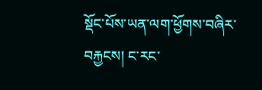སྡོང་པོས་ཡན་ལག་ཕྱོགས་བཞིར་བརྐྱངས། ང་རང་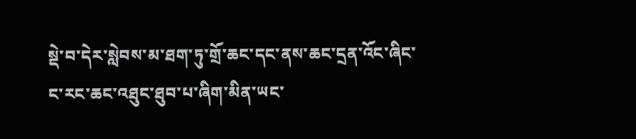སྡེ་བ་དེར་སླེབས་མ་ཐག་ཏུ་གྲོ་ཆང་དང་ནས་ཆང་དྲན་འོང་ཞིང་ང་རང་ཆང་འཐུང་ཐུབ་པ་ཞིག་མིན་ཡང་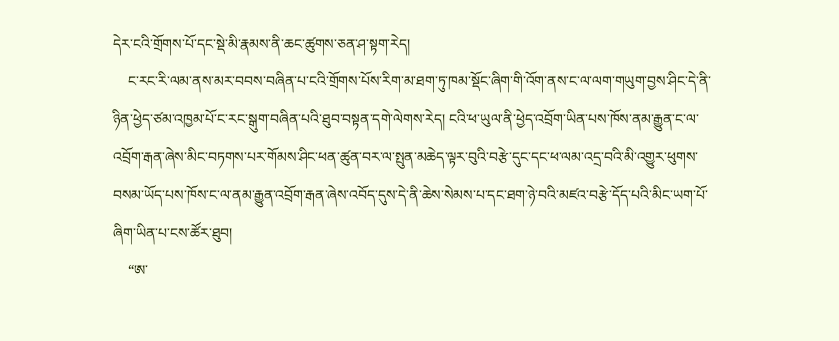དེར་ངའི་གྲོགས་པོ་དང་སྡེ་མི་རྣམས་ནི་ཆང་ཚུགས་ཅན་ཤ་སྟག་རེད།
    ང་རང་རི་ལམ་ནས་མར་བབས་བཞིན་པ་ངའི་གྲོགས་པོས་རིག་མ་ཐག་ཏུ་ཁམ་སྡོང་ཞིག་གི་འོག་ནས་ང་ལ་ལག་གཡུག་བྱས་ཤིང་དེ་ནི་ཉིན་ཕྱེད་ཙམ་འཁྱམ་པོ་ང་རང་སྒུག་བཞིན་པའི་ཐུབ་བསྟན་དགེ་ལེགས་རེད། ངའི་ཕ་ཡུལ་ནི་ཕྱེད་འབྲོག་ཡིན་པས་ཁོས་ནམ་རྒྱུན་ང་ལ་འབྲོག་རྒན་ཞེས་མིང་བཏགས་པར་གོམས་ཤིང་ཕན་ཚུན་བར་ལ་སྤུན་མཆེད་ལྟར་བུའི་བརྩེ་དུང་དང་ཕ་ལམ་འདྲ་བའི་མི་འགྱུར་ཕུགས་བསམ་ཡོད་པས་ཁོས་ང་ལ་ནམ་རྒྱུན་འབྲོག་རྒན་ཞེས་འབོད་དུས་དེ་ནི་ཆེས་སེམས་པ་དང་ཐག་ཉེ་བའི་མཛའ་བརྩེ་དོད་པའི་མིང་ཡག་པོ་ཞིག་ཡིན་པ་ངས་ཚོར་ཐུབ།
    “ཨ་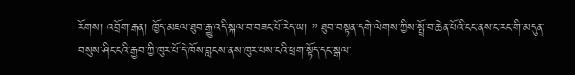རོགས། འབྲོག་རྒན། ཁྱོད་མཇལ་ཐུབ་རྒྱུ་འདི་སྐལ་བ་བཟང་པོ་རེད་ཡ། ” ཐུབ་བསྟན་དགེ་ལེགས་ཀྱིས་སྤྲོ་བ་ཆེན་པོའི་ངང་ནས་ང་རང་གི་མདུན་བསུས་ཤིང་ངའི་རྒྱབ་ཀྱི་ཁུར་པོ་དེ་ཁོས་བླངས་ནས་ཁུར་པས་ངའི་ཕྲག་སྟོད་དང་སྒལ་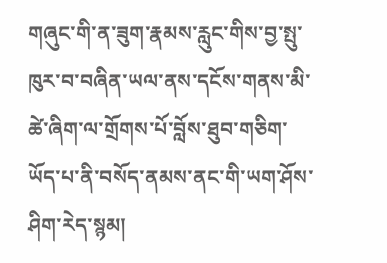གཞུང་གི་ན་ཟུག་རྣམས་རླུང་གིས་བྱ་སྤུ་ཁུར་བ་བཞིན་ཡལ་ནས་དངོས་གནས་མི་ཚེ་ཞིག་ལ་གྲོགས་པོ་བློས་ཐུབ་གཅིག་ཡོད་པ་ནི་བསོད་ནམས་ནང་གི་ཡག་ཤོས་ཤིག་རེད་སྙམ།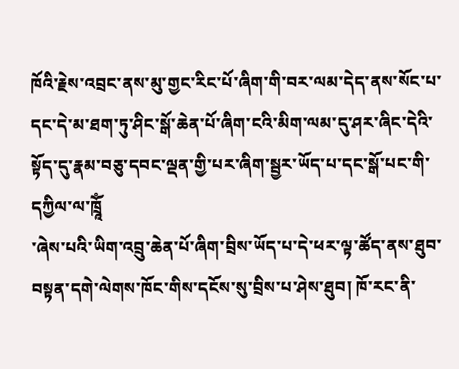ཁོའི་རྗེས་འབྲང་ནས་མུ་གྱང་རིང་པོ་ཞིག་གི་བར་ལམ་དེད་ནས་སོང་པ་དང་དེ་མ་ཐག་ཏུ་ཤིང་སྒོ་ཆེན་པོ་ཞིག་ངའི་མིག་ལམ་དུ་ཤར་ཞིང་དེའི་སྟོད་དུ་རྣམ་བཅུ་དབང་ལྡན་གྱི་པར་ཞིག་སྦྱར་ཡོད་པ་དང་སྒོ་པང་གི་དཀྱིལ་ལ་ཁྲཱོཾ
་ཞེས་པའི་ཡིག་འབྲུ་ཆེན་པོ་ཞིག་བྲིས་ཡོད་པ་དེ་ཕར་ལྟ་ཚོད་ནས་ཐུབ་བསྟན་དགེ་ལེགས་ཁོང་གིས་དངོས་སུ་བྲིས་པ་ཤེས་ཐུབ། ཁོ་རང་ནི་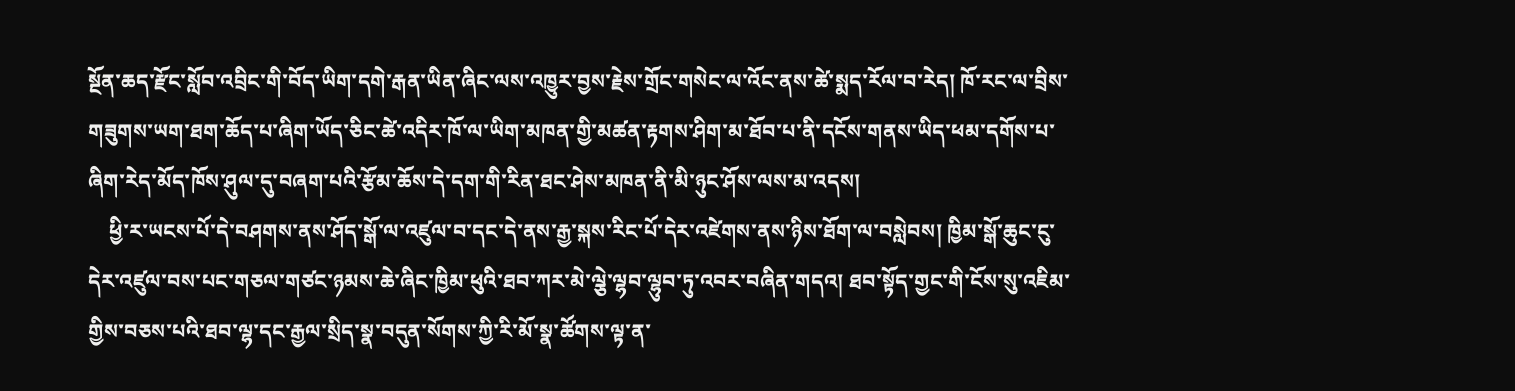སྔོན་ཆད་རྫོང་སློབ་འབྲིང་གི་བོད་ཡིག་དགེ་རྒན་ཡིན་ཞིང་ལས་འཁྱུར་བྱས་རྗེས་གྲོང་གསེང་ལ་འོང་ནས་ཚེ་སྨད་རོལ་བ་རེད། ཁོ་རང་ལ་བྲིས་གཟུགས་ཡག་ཐག་ཆོད་པ་ཞིག་ཡོད་ཅིང་ཚེ་འདིར་ཁོ་ལ་ཡིག་མཁན་གྱི་མཚན་རྟགས་ཤིག་མ་ཐོབ་པ་ནི་དངོས་གནས་ཡིད་ཕམ་དགོས་པ་ཞིག་རེད་མོད་ཁོས་ཤུལ་དུ་བཞག་པའི་རྩོམ་ཆོས་དེ་དག་གི་རིན་ཐང་ཤེས་མཁན་ནི་མི་ཉུང་ཤོས་ལས་མ་འདས།
    ཕྱི་ར་ཡངས་པོ་དེ་བཤགས་ནས་ཤོད་སྒོ་ལ་འཛུལ་བ་དང་དེ་ནས་རྒྱ་སྐས་རིང་པོ་དེར་འཛེགས་ནས་ཉིས་ཐོག་ལ་བསླེབས། ཁྱིམ་སྒོ་ཆུང་ངུ་དེར་འཛུལ་བས་པང་གཅལ་གཙང་ཉམས་ཆེ་ཞིང་ཁྱིམ་ཕུའི་ཐབ་ཀར་མེ་ལྕེ་ལྷབ་ལྷུབ་ཏུ་འབར་བཞིན་གདའ། ཐབ་སྟོད་གྱང་གི་ངོས་སུ་འཇིམ་གྱིས་བཅས་པའི་ཐབ་ལྷ་དང་རྒྱལ་སྲིད་སྣ་བདུན་སོགས་ཀྱི་རི་མོ་སྣ་ཚོགས་ལྟ་ན་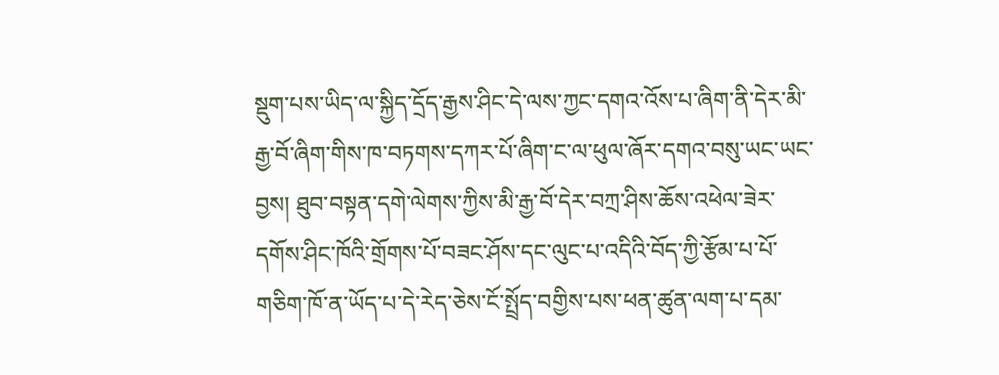སྡུག་པས་ཡིད་ལ་སྐྱིད་དྲོད་རྒྱས་ཤིང་དེ་ལས་ཀྱང་དགའ་འོས་པ་ཞིག་ནི་དེར་མི་རྒྱ་བོ་ཞིག་གིས་ཁ་བཏགས་དཀར་པོ་ཞིག་ང་ལ་ཕུལ་ཞོར་དགའ་བསུ་ཡང་ཡང་བྱས། ཐུབ་བསྟན་དགེ་ལེགས་ཀྱིས་མི་རྒྱ་བོ་དེར་བཀྲ་ཤིས་ཆོས་འཕེལ་ཟེར་དགོས་ཤིང་ཁོའི་གྲོགས་པོ་བཟང་ཤོས་དང་ལུང་པ་འདིའི་བོད་ཀྱི་རྩོམ་པ་པོ་གཅིག་ཁོ་ན་ཡོད་པ་དེ་རེད་ཅེས་ངོ་སྤྲོད་བགྱིས་པས་ཕན་ཚུན་ལག་པ་དམ་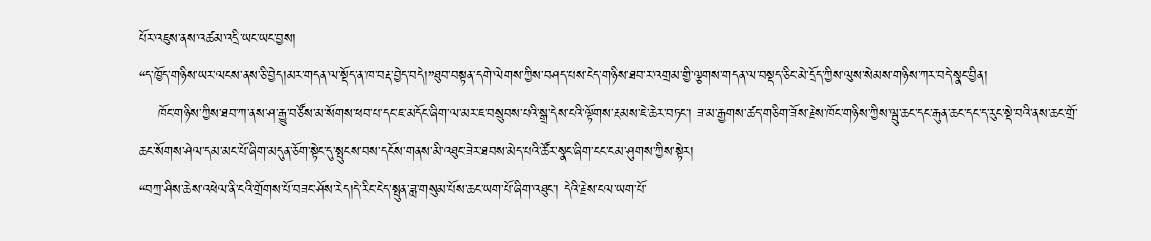པོར་འཇུས་ནས་འཚམ་འདྲི་ཡང་ཡང་བྱས།
“ད་ཁྱོད་གཉིས་ཡར་ལངས་ནས་ཅི་བྱེད།མར་གདན་ལ་སྡོད་ན་ཁ་བརྡ་བྱེད་བདེ།”ཐུབ་བསྟན་དགེ་ལེགས་ཀྱིས་བཤད་པས་ངེད་གཉིས་ཐབ་ར་འགྲམ་གྱི་ལྕགས་གདན་ལ་བསྡད་ཅིང་མེ་དྲོད་ཀྱིས་ལུས་སེམས་གཉིས་ཀར་བདེ་སྣང་བྱིན།
    ཁོང་གཉིས་ཀྱིས་ཐབ་ཀ་ནས་ཤ་རྒྱུ་བཙོས་མ་སོགས་ཕབ་པ་དང་ཇ་མདོང་ཞིག་ལ་མར་ཇ་བསྲུབས་པའི་སྒྲ་དེས་ངའི་ལྟོགས་རྔམས་ཇེ་ཆེར་བཏང་། ཟ་མ་རྒྱགས་ཚད་གཅིག་ཟོས་རྗེས་ཁོང་གཉིས་ཀྱིས་ལྦུ་ཆང་དང་རྒུན་ཆང་དང་ད་རུང་སྡེ་བའི་ནས་ཆང་གྲོ་ཆང་སོགས་ཤེལ་དམ་མང་པོ་ཞིག་མདུན་ཅོག་སྟེང་དུ་སྤུངས་བས་དངོས་གནས་མི་འཐུང་ཟེར་ཐབས་མེད་པའི་ཚོར་སྣང་ཞིག་ངང་ངམ་ཤུགས་ཀྱིས་སྟེར།
“བཀྲ་ཤིས་ཆེས་འཕེལ་ནི་ངའི་གྲོགས་པོ་བཟང་ཤོས་རེད།དེ་རིང་ངེད་སྤུན་ཟླ་གསུམ་པོས་ཆང་ཡག་པོ་ཞིག་འཐུང་། དེའི་རྗེས་ངལ་ཡག་པོ་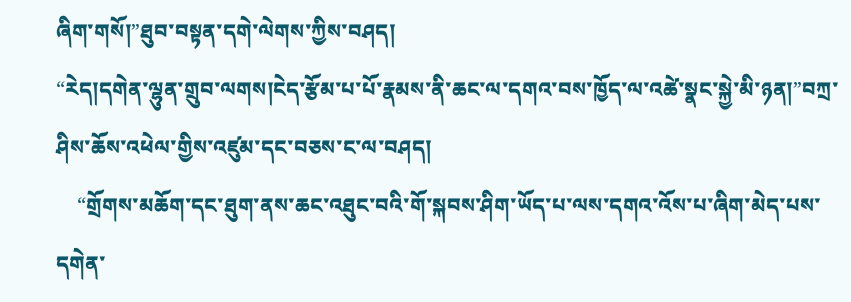ཞིག་གསོ།”ཐུབ་བསྟན་དགེ་ལེགས་ཀྱིས་བཤད།
“རེད།དགེན་ལྷུན་གྲུབ་ལགས།ངེད་རྩོམ་པ་པོ་རྣམས་ནི་ཆང་ལ་དགའ་བས་ཁྱོད་ལ་འཚེ་སྣང་སྐྱེ་མི་ཉན།”བཀྲ་ཤིས་ཆོས་འཕེལ་གྱིས་འཛུམ་དང་བཅས་ང་ལ་བཤད།
    “གྲོགས་མཆོག་དང་ཐུག་ནས་ཆང་འཐུང་བའི་གོ་སྐབས་ཤིག་ཡོད་པ་ལས་དགའ་འོས་པ་ཞིག་མེད་པས་དགེན་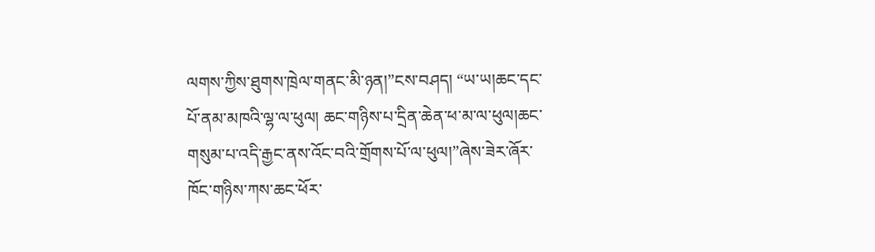ལགས་ཀྱིས་ཐུགས་ཁྲེལ་གནང་མི་ཉན།”ངས་བཤད། “ཡ་ཡ།ཆང་དང་པོ་ནམ་མཁའི་ལྷ་ལ་ཕུལ། ཆང་གཉིས་པ་དྲིན་ཆེན་ཕ་མ་ལ་ཕུལ།ཆང་གསུམ་པ་འདི་རྒྱང་ནས་འོང་བའི་གྲོགས་པོ་ལ་ཕུལ།”ཞེས་ཟེར་ཞོར་ཁོང་གཉིས་ཀས་ཆང་ཕོར་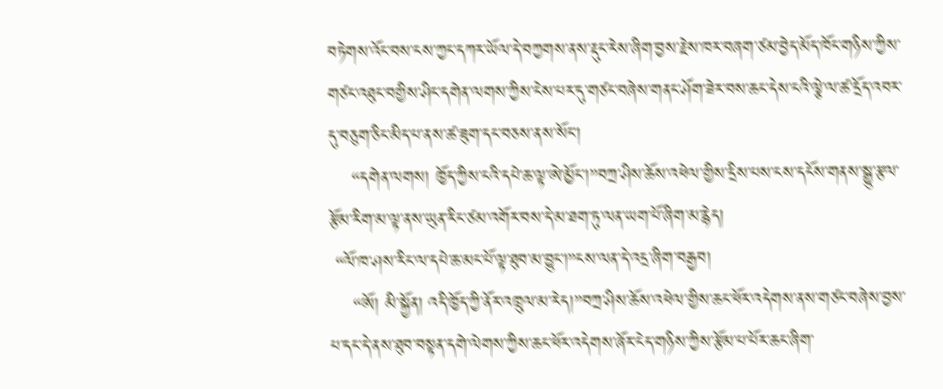བཏེགས་འོང་བས་ངས་ཀྱང་དཀར་ཡོལ་དེ་བཀྱགས་ནས་རྡུང་རེས་ཞིག་བྱས་རྗེས་ཁར་བཞག་ཙམ་བྱེད་མོད་ཁོང་གཉིས་ཀྱིས་གཙང་འཐུང་བགྱིས་ཤིང་དགེན་ལགས་ཀྱིས་ངེས་པར་དུ་གཙང་བཞེས་གནང་ཤོག་ཟེར་བས་ཆང་དེས་ངའི་ལྕེ་ལ་ཚ་དྲོད་འབར་དུ་བཅུག་ཅིང་མིད་པ་ནས་ཚ་ཟུག་དང་བཅས་ནས་སོང་།
    “དགེན་ལགས། ཁྱོད་ཀྱིས་ངའི་དཔེ་ཆ་ལྟ་ཨེ་མྱོང་།”བཀྲ་ཤིས་ཆོས་འཕེལ་གྱིས་དྲིས་པས་ངས་དངོས་གནས་སྒྱུ་རྩལ་རྩོམ་རིག་མ་ལྟ་ནས་ཡུན་རིང་ཙམ་འགོར་བས་དེ་མ་ཐག་ཏུ་ལན་ཡག་པོ་ཞིག་མ་རྙེད།
 “ལོ་ཁ་ཤས་རིང་ལ་དཔེ་ཆ་མང་པོ་ལྟ་ཐུབ་མ་བྱུང་།”ངས་ལན་དེ་འདྲ་ཞིག་བརྒྱབ།
    “ཨོ། མི་སྐྱོན། འདི་ཁྱོད་ཀྱི་ནོར་འཁྲུལ་མ་རེད།”བཀྲ་ཤིས་ཆོས་འཕེལ་གྱིས་ཆང་ཕོར་འདེགས་ནས་གཙང་བཞེས་བྱས་པ་དང་དེ་ནས་ཐུབ་བསྟན་དགེ་ལེགས་ཀྱིས་ཆང་ཕོར་འདེགས་ཞོར་ངེད་གཉིས་ཀྱིས་རྩོམ་པ་པོར་ཆང་ཞིག་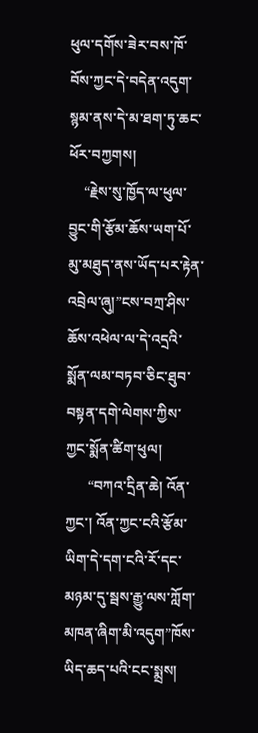ཕུལ་དགོས་ཟེར་བས་ཁོ་བོས་ཀྱང་དེ་བདེན་འདུག་སྙམ་ནས་དེ་མ་ཐག་ཏུ་ཆང་ཕོར་བཀྱགས།
    “རྗེས་སུ་ཁྱོད་ལ་ཕུལ་བྱུང་གི་རྩོམ་ཆོས་ཡག་པོ་མུ་མཐུད་ནས་ཡོད་པར་རྟེན་འབྲེལ་ཞུ།”ངས་བཀྲ་ཤིས་ཆོས་འཕེལ་ལ་དེ་འདྲའི་སྨོན་ལམ་བཏབ་ཅིང་ཐུབ་བསྟན་དགེ་ལེགས་ཀྱིས་ཀྱང་སྨོན་ཚིག་ཕུལ།
      “བཀའ་དྲིན་ཆེ། འོན་ཀྱང་། འོན་ཀྱང་ངའི་རྩོམ་ཡིག་དེ་དག་ངའི་རོ་དང་མཉམ་དུ་སྦས་རྒྱུ་ལས་ཀློག་མཁན་ཞིག་མི་འདུག”ཁོས་ཡིད་ཆད་པའི་ངང་སྨྲས།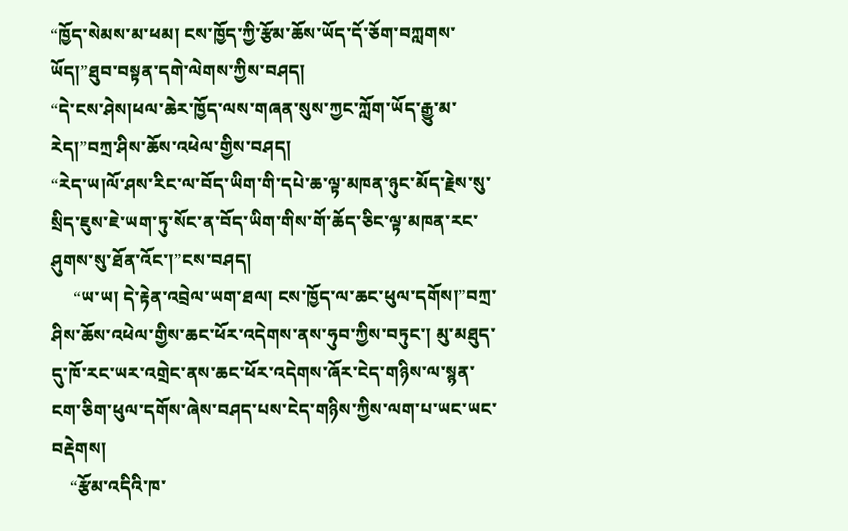“ཁྱོད་སེམས་མ་ཕམ། ངས་ཁྱོད་ཀྱི་རྩོམ་ཆོས་ཡོད་དོ་ཅོག་བཀླགས་ཡོད།”ཐུབ་བསྟན་དགེ་ལེགས་ཀྱིས་བཤད།
“དེ་ངས་ཤེས།ཕལ་ཆེར་ཁྱོད་ལས་གཞན་སུས་ཀྱང་ཀློག་ཡོད་རྒྱུ་མ་རེད།”བཀྲ་ཤིས་ཆོས་འཕེལ་གྱིས་བཤད།
“རེད་ཡ།ལོ་ཤས་རིང་ལ་བོད་ཡིག་གི་དཔེ་ཆ་ལྟ་མཁན་ཉུང་མོད་རྗེས་སུ་སྲིད་ཇུས་ཇེ་ཡག་ཏུ་སོང་ན་བོད་ཡིག་གིས་གོ་ཆོད་ཅིང་ལྟ་མཁན་རང་ཤུགས་སུ་ཐོན་འོང་།”ངས་བཤད།
     “ཡ་ཡ། དེ་རྟེན་འབྲེལ་ཡག་ཐལ། ངས་ཁྱོད་ལ་ཆང་ཕུལ་དགོས།”བཀྲ་ཤིས་ཆོས་འཕེལ་གྱིས་ཆང་ཕོར་འདེགས་ནས་ཧུབ་ཀྱིས་བཏུང་། མུ་མཐུད་དུ་ཁོ་རང་ཡར་འགྲེང་ནས་ཆང་ཕོར་འདེགས་ཞོར་ངེད་གཉིས་ལ་སྙན་ངག་ཅིག་ཕུལ་དགོས་ཞེས་བཤད་པས་ངེད་གཉིས་ཀྱིས་ལག་པ་ཡང་ཡང་བརྡེགས།
    “རྩོམ་འདིའི་ཁ་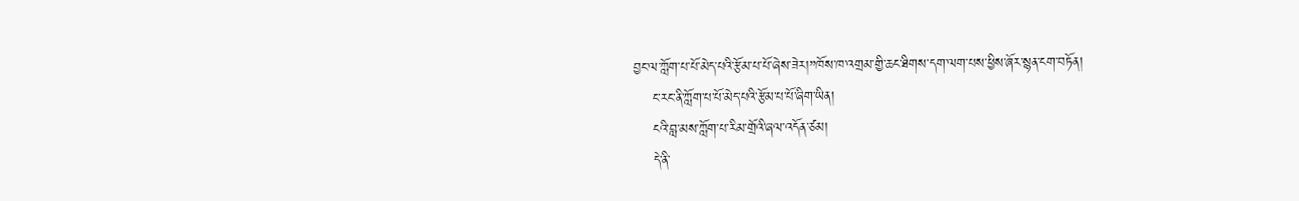བྱང་ལ་ཀློག་པ་པོ་མེད་པའི་རྩོམ་པ་པོ་ཞེས་ཟེར།”ཁོས་ཁ་འགྲམ་གྱི་ཆང་ཐིགས་དག་ལག་པས་ཕྱིས་ཞོར་སྙན་ངག་བཏོན།
    ང་རང་ནི་ཀློག་པ་པོ་མེད་པའི་རྩོམ་པ་པོ་ཞིག་ཡིན།
    ངའི་བླ་མས་ཀློག་པ་རིམ་གྲོའི་ཞལ་འདོན་ཙམ།
    དེ་ནི་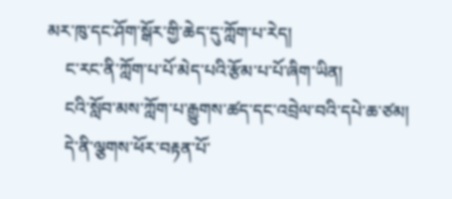མར་ཁུ་དང་ཤོག་སྒོར་གྱི་ཆེད་དུ་ཀློག་པ་རེད།
    ང་རང་ནི་ཀློག་པ་པོ་མེད་པའི་རྩོམ་པ་པོ་ཞིག་ཡིན།
    ངའི་སློབ་མས་ཀློག་པ་རྒྱུགས་ཚད་དང་འབྲེལ་བའི་དཔེ་ཆ་ཙམ།
    དེ་ནི་ལྕགས་ཕོར་བརྟན་པོ་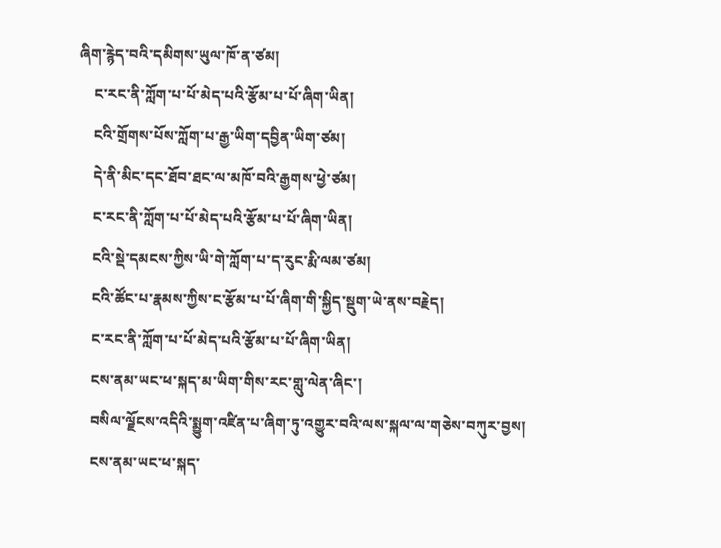ཞིག་རྙེད་བའི་དམིགས་ཡུལ་ཁོ་ན་ཙམ།
    ང་རང་ནི་ཀློག་པ་པོ་མེད་པའི་རྩོམ་པ་པོ་ཞིག་ཡིན།
    ངའི་གྲོགས་པོས་ཀློག་པ་རྒྱ་ཡིག་དབྱིན་ཡིག་ཙམ།
    དེ་ནི་མིང་དང་ཐོབ་ཐང་ལ་མཁོ་བའི་རྒྱགས་ཕྱེ་ཙམ།
    ང་རང་ནི་ཀློག་པ་པོ་མེད་པའི་རྩོམ་པ་པོ་ཞིག་ཡིན།
    ངའི་སྡེ་དམངས་ཀྱིས་ཡི་གེ་ཀློག་པ་ད་རུང་རྨི་ལམ་ཙམ།
    ངའི་ཚོང་པ་རྣམས་ཀྱིས་ང་རྩོམ་པ་པོ་ཞིག་གི་སྐྱིད་སྡུག་ཡེ་ནས་བརྗེད།
    ང་རང་ནི་ཀློག་པ་པོ་མེད་པའི་རྩོམ་པ་པོ་ཞིག་ཡིན།
    ངས་ནམ་ཡང་ཕ་སྐད་མ་ཡིག་གིས་རང་གླུ་ལེན་ཞིང་།
    བསིལ་ལྗོངས་འདིའི་སྨྱུག་འཛིན་པ་ཞིག་ཏུ་འགྱུར་བའི་ལས་སྐལ་ལ་གཅེས་བཀུར་བྱས།
    ངས་ནམ་ཡང་ཕ་སྐད་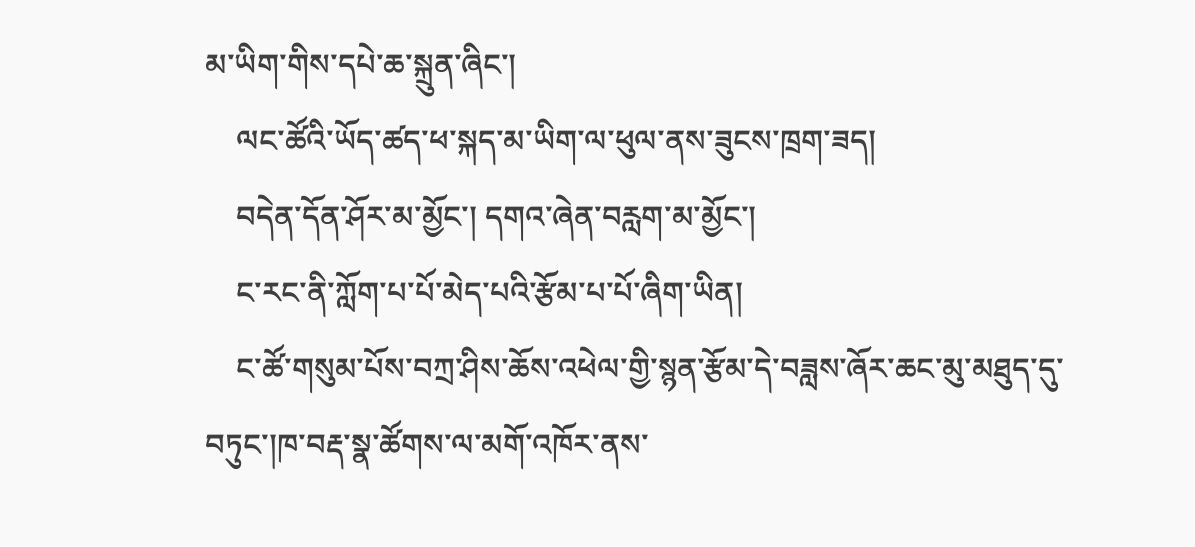མ་ཡིག་གིས་དཔེ་ཆ་སྐྲུན་ཞིང་།
    ལང་ཚོའི་ཡོད་ཚད་ཕ་སྐད་མ་ཡིག་ལ་ཕུལ་ནས་ཟུངས་ཁྲག་ཟད།
    བདེན་དོན་ཤོར་མ་མྱོང་། དགའ་ཞེན་བརླག་མ་མྱོང་།
    ང་རང་ནི་ཀློག་པ་པོ་མེད་པའི་རྩོམ་པ་པོ་ཞིག་ཡིན།
    ང་ཚོ་གསུམ་པོས་བཀྲ་ཤིས་ཆོས་འཕེལ་གྱི་སྙན་རྩོམ་དེ་བཟླས་ཞོར་ཆང་མུ་མཐུད་དུ་བཏུང་།ཁ་བརྡ་སྣ་ཚོགས་ལ་མགོ་འཁོར་ནས་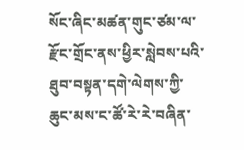སོང་ཞིང་མཚན་གུང་ཙམ་ལ་རྫོང་གྲོང་ནས་ཕྱིར་སླེབས་པའི་ཐུབ་བསྟན་དགེ་ལེགས་ཀྱི་ཆུང་མས་ང་ཚོ་རེ་རེ་བཞིན་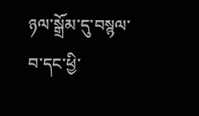ཉལ་སྒྲོམ་དུ་བསྙལ་བ་དང་ཕྱི་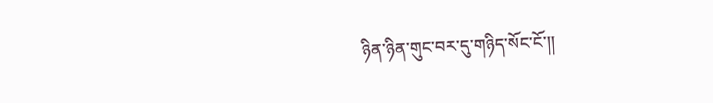ཉིན་ཉིན་གུང་བར་དུ་གཉིད་སོང་ངོ་།།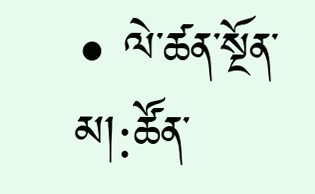• ལེ་ཚན་སྔོན་མ།:ཚོན་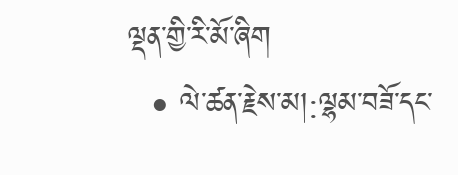ལྡན་གྱི་རི་མོ་ཞིག
  • ལེ་ཚན་རྗེས་མ།:ལྷམ་བཟོ་དང་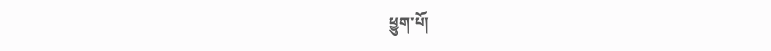ཕྱུག་པོ།